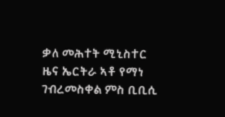ቃለ መሕተት ሚኒስተር ዜና ኤርትራ ኣቶ የማነ ገብረመስቀል ምስ ቢቢሲ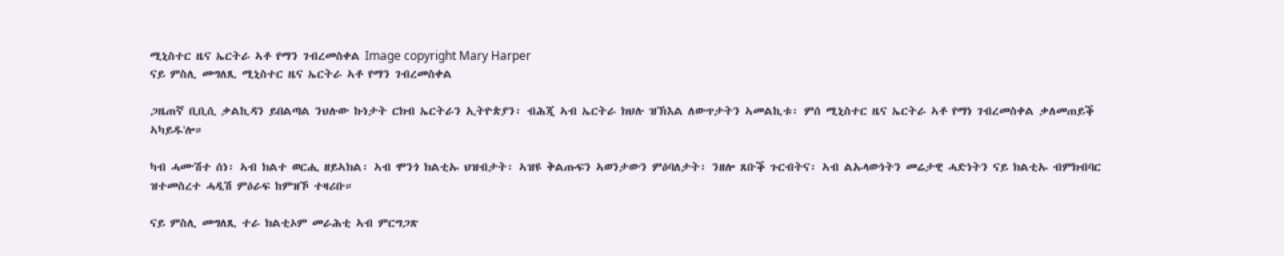ሚኒስተር ዜና ኤርትራ ኣቶ የማን ገብረመስቀል Image copyright Mary Harper
ናይ ምስሊ መግለጺ ሚኒስተር ዜና ኤርትራ ኣቶ የማን ገብረመስቀል

ጋዜጠኛ ቢቢሲ ቃልኪዳን ይበልጣል ንህሉው ኩነታት ርክብ ኤርትራን ኢትዮጵያን፡ ብሕጂ ኣብ ኤርትራ ክህሉ ዝኽእል ለውጥታትን ኣመልኪቱ፡ ምሰ ሚኒስተር ዜና ኤርትራ ኣቶ የማነ ገብረመስቀል ቃለመጠይቕ ኣካይዱ'ሎ።

ካብ ሓሙሽተ ሰነ፡ ኣብ ክልተ ወርሒ ዘይኣክል፡ ኣብ ሞንጎ ክልቲኡ ህዝብታት፡ ኣዝዩ ቅልጡፍን ኣወንታውን ምዕባለታት፡ ንዘሎ ጸቡቕ ጉርብትና፡ ኣብ ልኡላውነትን መሬታዊ ሓድነትን ናይ ክልቲኡ ብምክብባር ዝተመስረተ ሓዲሽ ምዕራፍ ከምዝኾ ተዛሪቡ።

ናይ ምስሊ መግለጺ ተራ ክልቲኦም መራሕቲ ኣብ ምርግጋጽ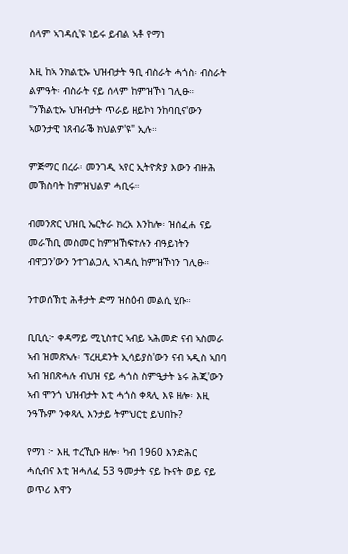ሰላም ኣገዳሲ'ዩ ነይሩ ይብል ኣቶ የማነ

እዚ ከኣ ንክልቲኡ ህዝብታት ዓቢ ብስራት ሓጎስ፡ ብስራት ልምዓት፡ ብስራት ናይ ሰላም ከምዝኾነ ገሊፁ። "ንኽልቲኡ ህዝብታት ጥራይ ዘይኮነ ንከባቢና'ውን ኣወንታዊ ነጸብራቕ ክህልዎ'ዩ" ኢሉ።

ምጅማር በረራ፡ መንገዲ ኣየር ኢትዮጵያ እውን ብዙሕ መኽስባት ከምዝህልዎ ሓቢሩ።

ብመንጽር ህዝቢ ኤርትራ ክረአ እንከሎ፡ ዝሰፈሐ ናይ መራኸቢ መስመር ከምዝኸፍተሉን ብዓይነትን ብዋጋን'ውን ንተገልጋሊ ኣገዳሲ ከምዝኾነን ገሊፁ።

ንተወሰኽቲ ሕቶታት ድማ ዝስዕብ መልሲ ሂቡ።

ቢቢሲ፦ ቀዳማይ ሚኒስተር ኣብይ ኣሕመድ ናብ ኣስመራ ኣብ ዝመጽኣሉ፡ ፕረዚደንት ኢሳይያስ'ውን ናብ ኣዲስ ኣበባ ኣብ ዝበጽሓሉ ብህዝ ናይ ሓጎስ ስምዒታት ኔሩ ሕጂ'ውን ኣብ ሞንጎ ህዝብታት እቲ ሓጎስ ቀጻሊ እዩ ዘሎ፡ እዚ ንዓኹም ንቀጻሊ እንታይ ትምህርቲ ይህበኩ?

የማነ ፦ እዚ ተረኺቡ ዘሎ፡ ካብ 1960 እንድሕር ሓሲብና እቲ ዝሓለፈ 53 ዓመታት ናይ ኩናት ወይ ናይ ወጥሪ እዋን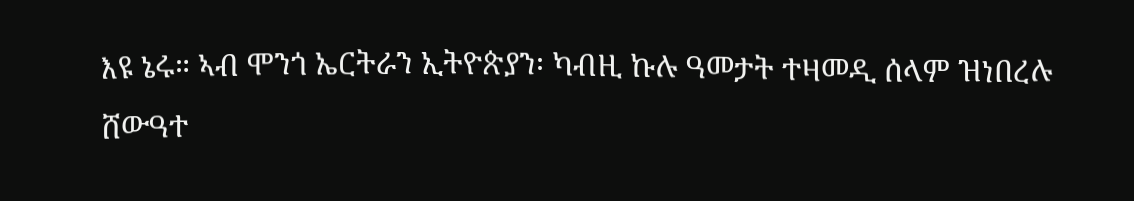እዩ ኔሩ። ኣብ ሞንጎ ኤርትራን ኢትዮጵያን፡ ካብዚ ኩሉ ዓመታት ተዛመዲ ሰላም ዝነበረሉ ሸውዓተ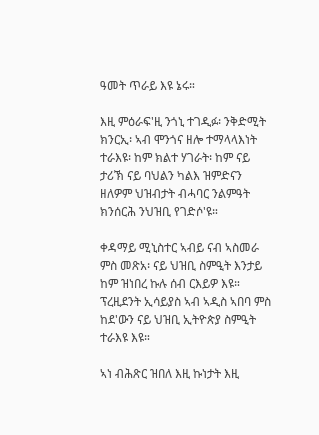ዓመት ጥራይ እዩ ኔሩ።

እዚ ምዕራፍ'ዚ ንጎኒ ተገዲፉ፡ ንቅድሚት ክንርኢ፡ ኣብ ሞንጎና ዘሎ ተማላላእነት ተራእዩ፡ ከም ክልተ ሃገራት፡ ከም ናይ ታሪኽ ናይ ባህልን ካልእ ዝምድናን ዘለዎም ህዝብታት ብሓባር ንልምዓት ክንሰርሕ ንህዝቢ የገድሶ'ዩ።

ቀዳማይ ሚኒስተር ኣብይ ናብ ኣስመራ ምስ መጽአ፡ ናይ ህዝቢ ስምዒት እንታይ ከም ዝነበረ ኩሉ ሰብ ርእይዎ እዩ። ፕረዚደንት ኢሳይያስ ኣብ ኣዲስ ኣበባ ምስ ከደ'ውን ናይ ህዝቢ ኢትዮጵያ ስምዒት ተራእዩ እዩ።

ኣነ ብሕጽር ዝበለ እዚ ኩነታት እዚ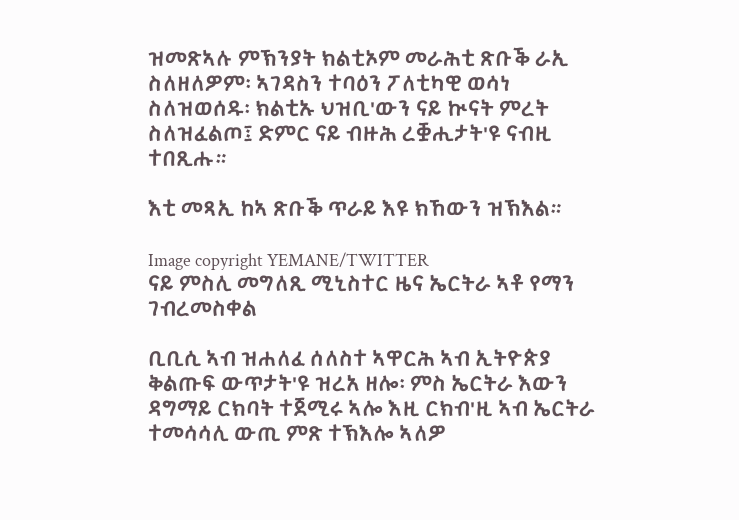ዝመጽኣሉ ምኽንያት ክልቲኦም መራሕቲ ጽቡቕ ራኢ ስለዘለዎም፡ ኣገዳስን ተባዕን ፖለቲካዊ ወሳነ ስለዝወሰዱ፡ ክልቲኡ ህዝቢ'ውን ናይ ኲናት ምረት ስለዝፈልጦ፤ ድምር ናይ ብዙሕ ረቛሒታት'ዩ ናብዚ ተበጺሑ።

እቲ መጻኢ ከኣ ጽቡቕ ጥራይ እዩ ክኸውን ዝኽእል።

Image copyright YEMANE/TWITTER
ናይ ምስሊ መግለጺ ሚኒስተር ዜና ኤርትራ ኣቶ የማን ገብረመስቀል

ቢቢሲ ኣብ ዝሐለፈ ሰለስተ ኣዋርሕ ኣብ ኢትዮጵያ ቅልጡፍ ውጥታት'ዩ ዝረአ ዘሎ፡ ምስ ኤርትራ እውን ዳግማይ ርክባት ተጀሚሩ ኣሎ እዚ ርክብ'ዚ ኣብ ኤርትራ ተመሳሳሊ ውጢ ምጽ ተኽእሎ ኣለዎ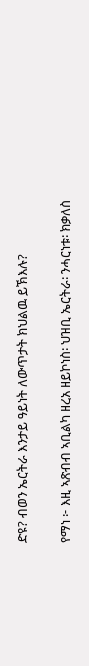ድዩ? ብወን ኤርትራ እንታይ ዓይነት ለውጥታት ክህልዉ ይኽእሉ?

የማነ ፦ እዚ ኣጽብብ ኣቢልካ ዘረአ ዘይኮነስ፡ ህዝቢ ኤርትራ፡ ንሓርነቱ፡ ክቃለስ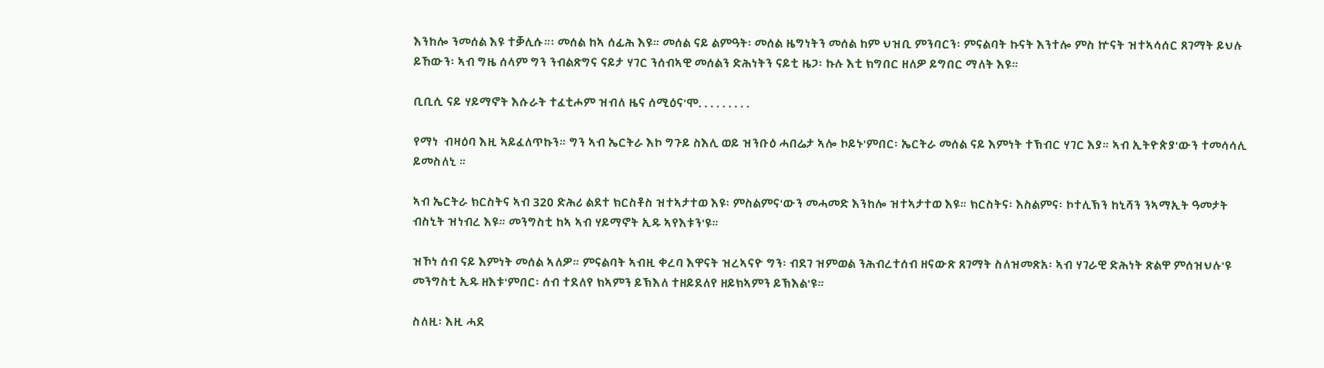እንከሎ ንመሰል እዩ ተቓሊሱ።፡ መሰል ከኣ ሰፊሕ እዩ። መሰል ናይ ልምዓት፡ መሰል ዜግነትን መሰል ከም ህዝቢ ምንባርን፡ ምናልባት ኩናት እንተሎ ምስ ኵናት ዝተኣሳሰር ጸገማት ይህሉ ይኸውን፡ ኣብ ግዜ ሰላም ግን ንብልጽግና ናይታ ሃገር ንሰብኣዊ መሰልን ድሕነትን ናይቲ ዜጋ፡ ኩሉ እቲ ክግበር ዘለዎ ይግበር ማለት እዩ።

ቢቢሲ ናይ ሃይማኖት እሱራት ተፈቲሖም ዝብለ ዜና ሰሚዕና'ሞ. . . . . . . . .

የማነ  ብዛዕባ እዚ ኣይፈለጥኩን። ግን ኣብ ኤርትራ እኮ ግጉይ ስእሊ ወይ ዝንቡዕ ሓበሬታ ኣሎ ኮይኑ'ምበር፡ ኤርትራ መሰል ናይ እምነት ተኽብር ሃገር እያ። ኣብ ኢትዮጵያ'ውን ተመሳሳሊ ይመስለኒ ።

ኣብ ኤርትራ ክርስትና ኣብ 320 ድሕሪ ልደተ ክርስቶስ ዝተኣታተወ እዩ፡ ምስልምና'ውን መሓመድ እንከሎ ዝተኣታተወ እዩ። ክርስትና፡ እስልምና፡ ኮተሊኽን ከኒሻን ንኣማኢት ዓመታት ብስኒት ዝነብረ እዩ። መንግስቲ ከኣ ኣብ ሃይማኖት ኢዱ ኣየእቱን'ዩ።

ዝኾነ ሰብ ናይ እምነት መሰል ኣለዎ። ምናልባት ኣብዚ ቀረባ እዋናት ዝረኣናዮ ግን፡ ብደገ ዝምወል ንሕብረተሰብ ዘናውጽ ጸገማት ስለዝመጽአ፡ ኣብ ሃገራዊ ድሕነት ጽልዋ ምሰዝህሉ'ዩ መንግስቲ ኢዱ ዘእቱ'ምበር፡ ሰብ ተደለየ ክኣምን ይኽእለ ተዘይደለየ ዘይክኣምን ይኽእል'ዩ።

ስለዚ፡ እዚ ሓደ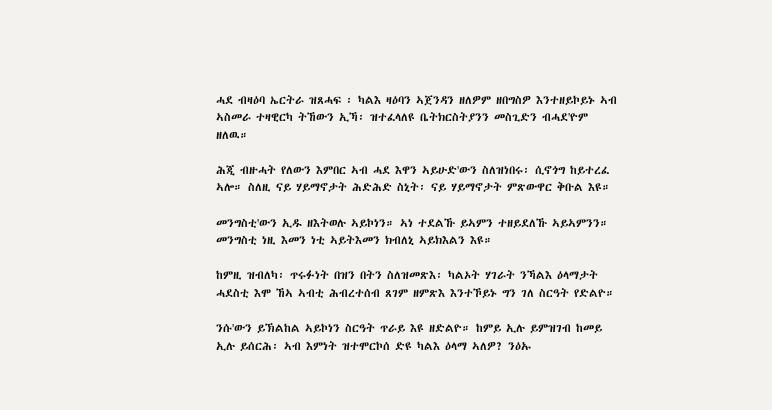ሓደ ብዛዕባ ኤርትራ ዝጸሓፍ ፡ ካልእ ዛዕባን ኣጀንዳን ዘለዎም ዘበግስዎ እንተዘይኮይኑ ኣብ ኣስመራ ተዛዊርካ ትኸውን ኢኻ፡ ዝተፈላለዩ ቤትክርስትያንን መስጊድን ብሓደ'ዮም ዘለዉ።

ሕጂ ብዙሓት የለውን እምበር ኣብ ሓደ እዋን ኣይሁድ'ውን ስለዝነበሩ፡ ሲኖጎግ ከይተረፈ ኣሎ። ስለዚ ናይ ሃይማኖታት ሕድሕድ ስኒት፡ ናይ ሃይማኖታት ምጽውዋር ቅቡል እዩ።

መንግስቲ'ውን ኢዱ ዘእትወሉ ኣይኮነን። ኣነ ተደልኹ ይኣምን ተዘይደለኹ ኣይኣምንን። መንግስቲ ነዚ እመን ነቲ ኣይትእመን ክብለኒ ኣይክእልን እዩ።

ከምዚ ዝብለካ፡ ጥሩፉነት በዝን በትን ስለዝመጽእ፡ ካልኦት ሃገራት ንኻልእ ዕላማታት ሓደስቲ እሞ ኸኣ ኣብቲ ሕብረተሰብ ጸገም ዘምጽእ እንተኾይኑ ግን ገለ ስርዓት የድልዮ።

ንሱ'ውን ይኽልከል ኣይኮነን ስርዓት ጥራይ እዩ ዘድልዮ። ከምይ ኢሉ ይምዝገብ ከመይ ኢሉ ይሰርሕ፡ ኣብ እምነት ዝተሞርኮሰ ድዩ ካልእ ዕላማ ኣለዎ? ንዕኡ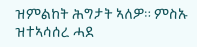ዝምልከት ሕግታት ኣለዎ። ምስኡ ዝተኣሳሰረ ሓደ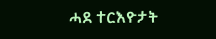ሓደ ተርእዮታት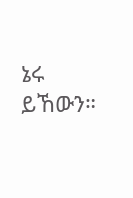ኔሩ ይኸውን።